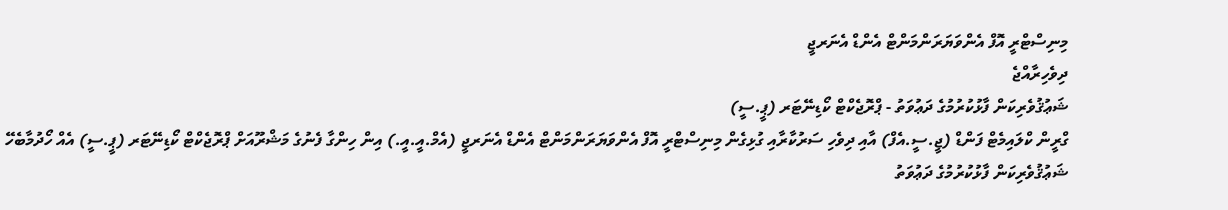މިނިސްޓްރީ އޮފް އެންވަޔަރަންމަންޓް އެންޑް އެނަރޖީ
ދިވެހިރާއްޖެ
ޝަޢުޤުވެރިކަން ފާޅުކުރުމުގެ ދަޢުވަތު - ޕްރޮޖެކްޓް ކޯޑިނޭޓަރ (ޕީ.ސީ)
ގްރީން ކްލައިމެޓް ފަންޑް (ޖީ.ސީ.އެފް) އާއި ދިވެހި ސަރުކާރާއި ގުޅިގެން މިނިސްޓްރީ އޮފް އެންވަޔަރަންމަންޓް އެންޑް އެނަރޖީ (އެމް.އީ.އީ.) އިން ހިންގާ ފެނުގެ މަޝްރޫއަށް ޕްރޮޖެކްޓް ކޯޑިނޭޓަރ (ޕީ.ސީ) އެއް ހޯދުމާބެހޭ
ޝަޢުޤުވެރިކަން ފާޅުކުރުމުގެ ދަޢުވަތު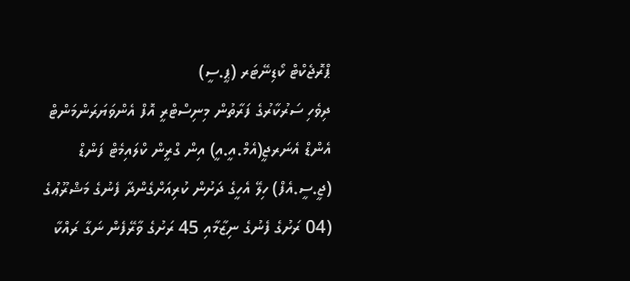ޕްރޮޖެކްޓް ކޯޑިނޭޓަރ (ޕީ.ސީ)
ދިވެހި ސަރުކާރުގެ ފަރާތުން މިނިސްޓްރީ އޮފް އެންވަޔަރަންމަންޓް އެންޑް އެނަރޖީ(އެމް.އީ.އީ) އިން ގްރީން ކްލައިމެޓް ފަންޑް (ޖީ.ސީ.އެފް) ހިލޭ އެހީގެ ދަށުން ކުރިއަށްގެންދާ ފެނުގެ މަޝްރޫޢުގެ (04 ރަށުގެ ފެނުގެ ނިޒާމާއި 45 ރަށުގެ ވާރޭފެން ނަގާ ރައްކާ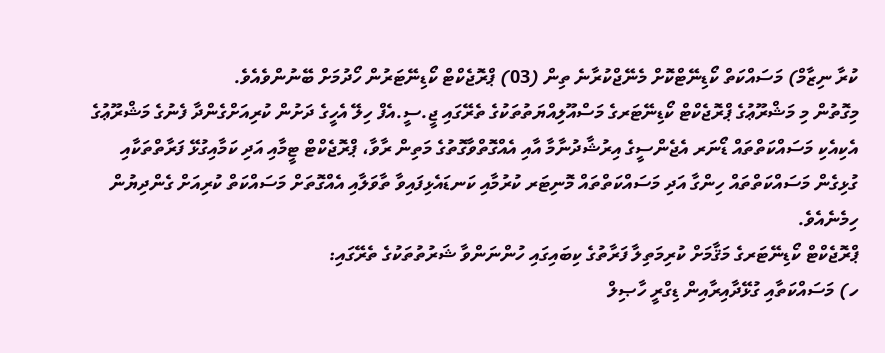ކުރާ ނިޒާމް) މަސައްކަތް ކޯޑިނޭޓްކޮށް މެނޭޖްކުރާނެ ތިން (03) ޕްރޮޖެކްޓް ކޯޑިނޭޓަރުން ހޯދުމަށް ބޭނުންވެއެވެ.
މިގޮތުން މި މަޝްރޫޢުގެ ޕްރޮޖެކްޓް ކޯޑިނޭޓަރގެ މަސްއޫލިއްޔަތުތަކުގެ ތެރޭގައި ޖީ.ސީ.އެފް ހިލޭ އެހީގެ ދަށުން ކުރިއަށްގެންދާ ފެނުގެ މަޝްރޫޢުގެ އެކިއެކި މަސައްކަތްތައް ޑޯނަރ އެޖެންސީގެ އިރުޝާދުނާމާ އާއި އެއްގޮތްވާގޮތުގެ މަތިން ރާވާ، ޕްރޮޖެކްޓް ޓީމާއި އަދި ކަމާއިގުޅޭ ފަރާތްތަކާއި ގުޅިގެން މަސައްކަތްތައް ހިންގާ އަދި މަސައްކަތްތައް މޮނިޓަރ ކުރުމާއި ކަނޑައެޅިފައިވާ ތާވަލާއި އެއްގޮތަށް މަސައްކަތް ކުރިއަށް ގެންދިޔުން ހިމެނެއެވެ.
ޕްރޮޖެކްޓް ކޯޑިނޭޓަރގެ މަޤާމަށް ކުރިމަތިލާ ފަރާތުގެ ކިބައިގައި ހުންނަންވާ ޝަރުތުތަކުގެ ތެރޭގައި:
ހ) މަސައްކަތާއި ގުޅޭދާއިރާއިން ޑިގްރީ ހާޞިލް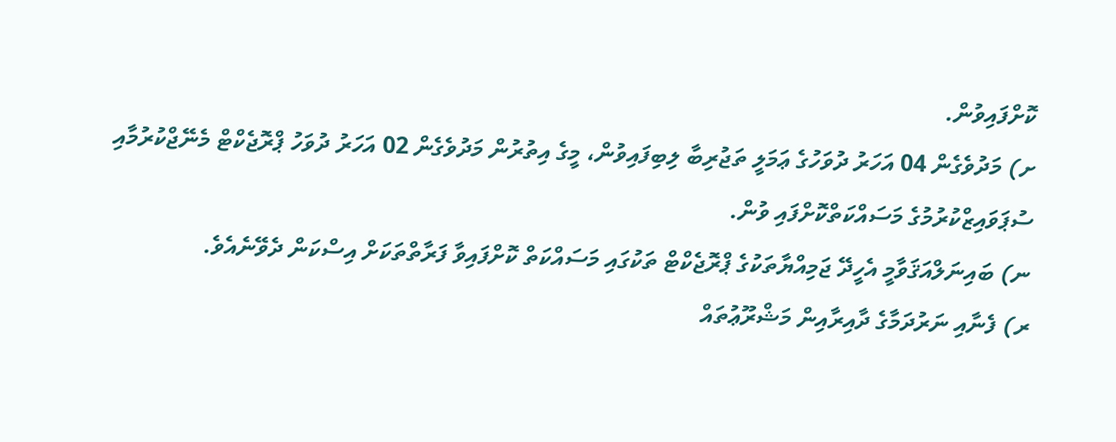ކޮށްފައިވުން.
ށ) މަދުވެގެން 04 އަހަރު ދުވަހުގެ ޢަމަލީ ތަޖުރިބާ ލިބިފައިވުން، މީގެ އިތުރުން މަދުވެގެން 02 އަހަރު ދުވަހު ޕްރޮޖެކްޓް މެނޭޖްކުރުމާއި ސުޕަވައިޒްކުރުމުގެ މަސައްކަތްކޮށްފައި ވުން.
ނ) ބައިނަލްއަޤަވާމީ އެހީދޭ ޖަމިއްޔާތަކުގެ ޕްރޮޖެކްޓް ތަކުގައި މަސައްކަތް ކޮށްފައިވާ ފަރާތްތަކަށް އިސްކަން ދެވޭނެއެވެ.
ރ) ފެނާއި ނަރުދަމާގެ ދާއިރާއިން މަޝްރޫޢުތައް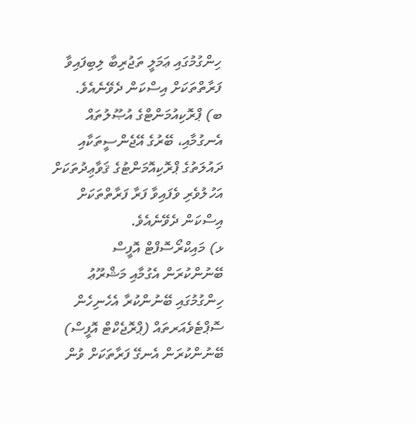ހިންގުމުގައި ޢަމަލީ ތަޖުރިބާ ލިބިފައިވާ ފަރާތްތަކަށް އިސްކަން ދެވޭނެއެވެ.
ބ) ޕްރޮކިއުމަންޓްގެ އުޞޫލުތައް އެނގުމާއި، ބޭރުގެ އޭޖެންސީތަކާއި ދައުލަތުގެ ޕްރޮކިއޮމަންޓުގެ ޤަވާޢިދުތަކަށް އަހުލުވެރި ވެފައިވާ ފަރާ ފަރާތްތަކަށް އިސްކަން ދެވޭނެއެވެ.
ޅ) މައިކްރޯސޮފްޓް އޮފީސް ބޭނުންކުރަން އެގުމާއި މަޝްރޫޢު ހިންގުމުގައި ބޭނުންކުރާ އެހެނިހެން ސޮޕްޓެވެއަރތައް (ޕްރޮޖެކްޓް އޮފީސް) ބޭނުންކުރަން އެނގޭ ފަރާތަކަށް ވުން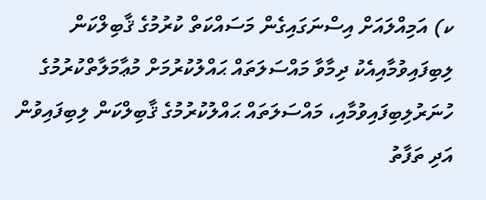ކ) އަމިއްލައަށް އިސްނަގައިގެން މަސައްކަތް ކުރުމުގެ ޤާބިލްކަން ލިބިފައިވުމާއިއެކު ދިމާވާ މައްސަލަތައް ޙައްލުކުރުމަށް މުޢާމަލާތްކުރުމުގެ ހުނަރުލިބިފައިވުމާއި، މައްސަލަތައް ޙައްލުކުރުމުގެ ޤާބިލްކަން ލިބިފައިވުން އަދި ތަފާތު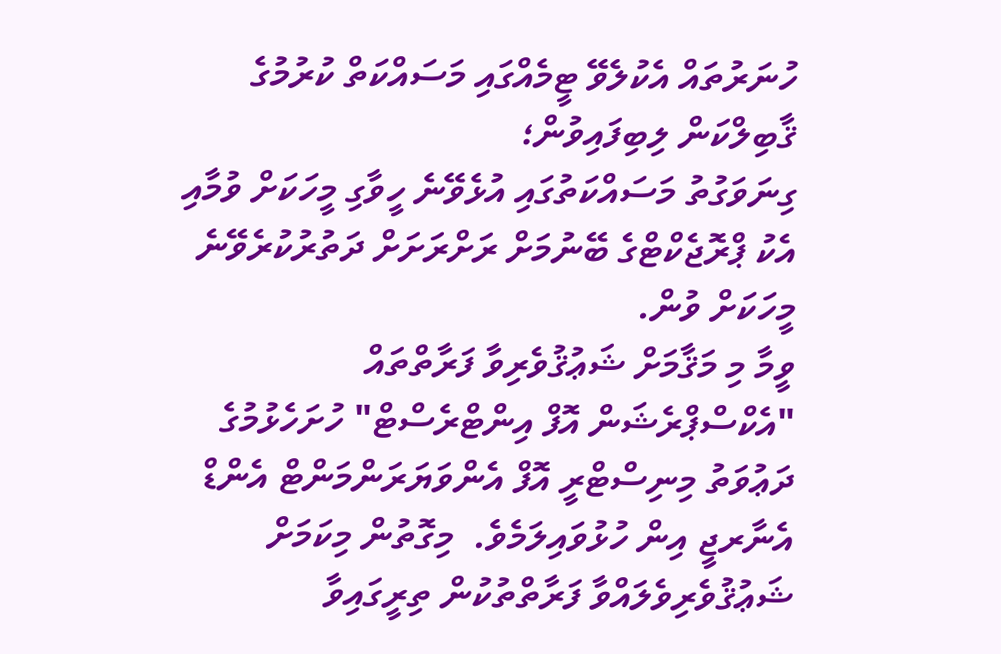ހުނަރުތައް އެކުލެވޭ ޓީމެއްގައި މަސައްކަތް ކުރުމުގެ ޤާބިލްކަން ލިބިފައިވުން؛
ގިނަވަގުތު މަސައްކަތުގައި އުޅެވޭނެ ހީވާގި މީހަކަށް ވުމާއި އެކު ޕްރޮޖެކްޓްގެ ބޭނުމަށް ރަށްރަށަށް ދަތުރުކުރެވޭނެ މީހަކަށް ވުން.
ވީމާ މި މަޤާމަށް ޝަޢުޤުވެރިވާ ފަރާތްތައް "އެކްސްޕްރެޝަން އޮފް އިންޓްރެސްޓް" ހުށަހެޅުމުގެ ދަޢުވަތު މިނިސްޓްރީ އޮފް އެންވަޔަރަންމަންޓް އެންޑް އެނާރޖީ އިން ހުޅުވައިލަމެވެ.  މިގޮތުން މިކަމަށް ޝަޢުޤުވެރިވެލައްވާ ފަރާތްތުކުން ތިރީގައިވާ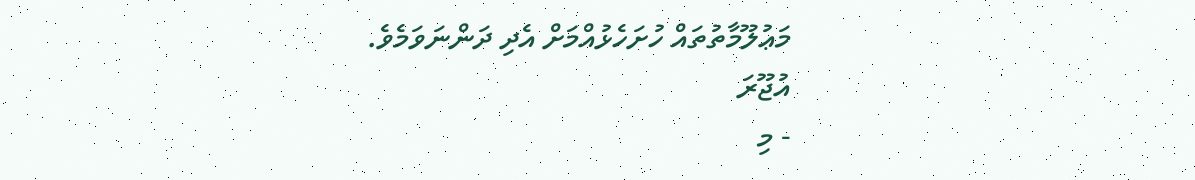މަޢުލޫމާތުތައް ހުށަހެޅުއްމަށް އެދި ދަންނަވަމެވެ.
އުޖޫރަ
- މި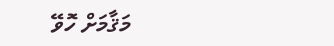މަޤާމަށް ހޮވޭ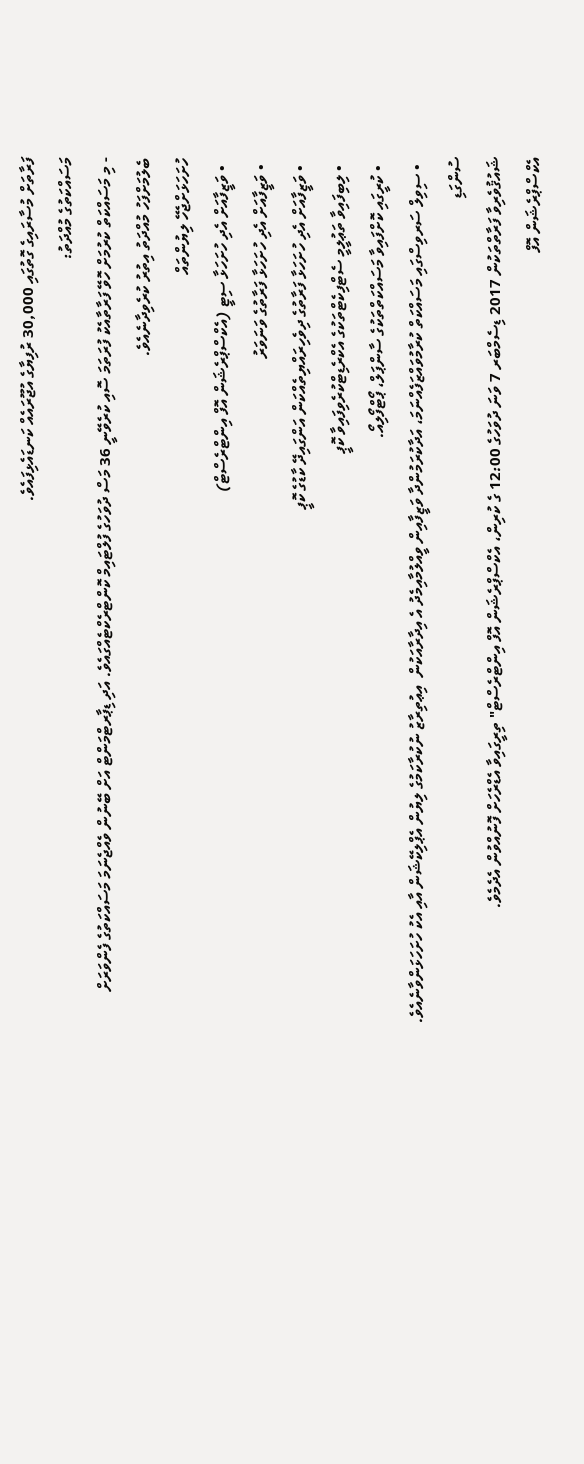ފަރާތަށް މުސާރައިގެ ގޮތުގައި 30,000 ރުފިޔާގެ އުޖޫރައެއް ކަނޑައެޅިފައެވެ.
މަސައްކަތުގެ މުއްދަތު:
- މި މަސައްކަތް ކުރުމަށް ހޮވޭ ފަރާތާއެކު ފުރަތަމަ ސޮއި ކުރެވޭނީ 36 މަސް ދުވަހުގެ ފުލްޓައިމް ކޮންޓްރެކްޓެއްގައެވެ. އަދި ޑިޕާރޓްމަންޓް އަށް ބޭނުން ވެއްޖެނަމަ މަސައްކަތުގެ ފެންވަރަށް ބެލުމަށްފަހު މުއްދަތު އިތުރު ކުރެވިދާނެއެވެ.
ހުށަހަޅަށްޖެހޭ ލިޔުންތައް
  • ވަޒީފާއަށް އެދި ހުށަހަޅާ ސިޓީ (އެކްސްޕްރެޝަން އޮފް އިންޓްރެސްޓް)
  • ވަޒީފާއަށް އެދި ހުށަހަޅާ ފަރާތުގެ ވަނަވަރު
  • ވަޒީފާއަށް އެދި ހުށަހަޅާ ފަރާތުގެ ދިވެހިރައްޔިތެއްކަން އަންގައިދޭ ކާޑުގެ ކޮޕީ
  • ލިބިފައިވާ ތަޢުލީމީ ސެޓްފިކެޓްތަކުގެ އެކްރެޑިޓްކުރެވިފައިވާ ކޮޕީ
  • ކުރީގައި ކޮށްފައިވާ މަސައްކަތްތަކުގެ ސާންޕަލް، ޕޯޓްފޯލިއޯ.
  • ސިވިލް ސަރވިސްގައި މަސައްކަތް ކުރާމުވައްޒަފެއްނަމަ، އަދާކުރަމުންދާ ވަޒީފާއިން ވީއްލުމާއިމެދު އެ އިދާރާއަކުން  އިޢުތިރާޒު ނުކުރާކަމުގެ ލިޔުން އެޕްލިކޭޝަން އާއި އެކު ހުށަހަޅަންވާނެއެވެ.
ސުންގަޑި
ޝައުޤުވެރިވާ ފަރާތްތަކުން 2017 ޑިސެމްބަރ 7 ވަނަ ދުވަހުގެ 12:00 ގެ ކުރިން، އެކްސްޕްރެޝަން އޮފް އިންޓްރެސްޓް" ތިރީގައިވާ އެޑްރެހަށް ފޮނުއްވުން އެދެމެވެ.
އެކްސްޕްރެޝަން އޮފް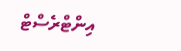އިންޓްރެސްޓް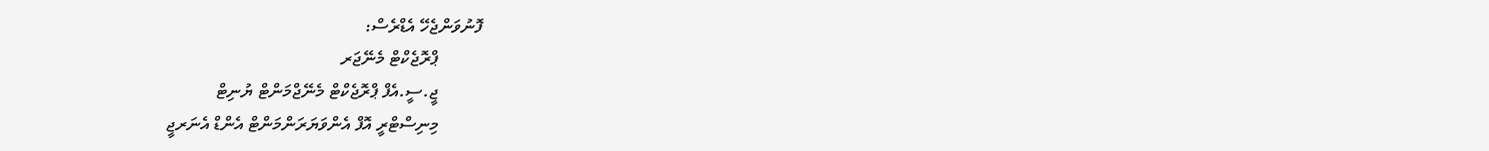ފޮނުވަންޖެހޭ އެޑްރެސް:
          ޕްރޮޖެކްޓް މެނޭޖަރ
          ޖީ.ސީ.އެފް ޕްރޮޖެކްޓް މެނޭޖްމަންޓް ޔުނިޓް
          މިނިސްޓްރީ އޮފް އެންވަޔަރަންމަންޓް އެންޑް އެނަރޖީ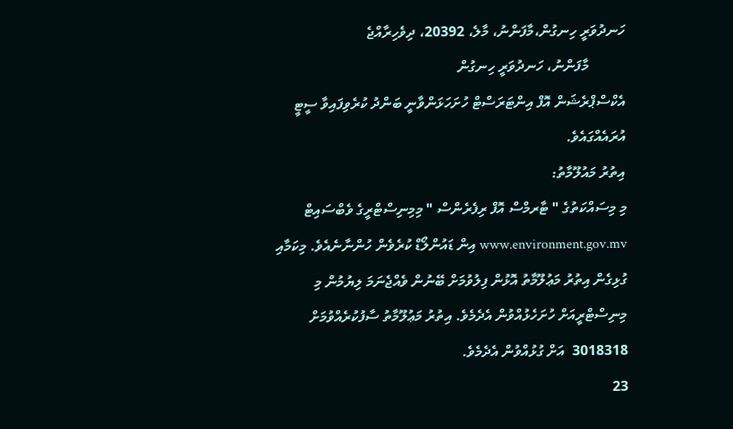ހަނދުވަރީ ހިނގުން،މާފަންނު، މާލެ، 20392، ދިވެހިރާއްޖެ
          މާފަންނު، ހަނދުވަރީ ހިނގުން
އެކްސްޕްރެޝަން އޮފް އިންޓަރަސްޓް ހުށަހަޅަންވާނީ ބަންދު ކުރެވިފައިވާ ސީޓީ އުރައެއްގައެވެ.
އިތުރު މައުލޫމާތު:
މި މިސައްކަތުގެ " ޓާރމްސް އޮފް ރިފެރެންސް " މިމިނިސްޓްރީގެ ވެބްސައިޓް www.environment.gov.mv އިން ޑައުންލޯޑް ކުރެވެން ހުންނާނެއެވެ. މިކަމާއި ގުޅިގެން އިތުރު މަޢުލޫމާތު އޮޅުން ފިލުވުމަށް ބޭނުން ވެއްޖެނަމަ ލިޔުމުން މި މިނިސްޓްރީއަށް ހުށަހެޅުއްވުން އެދެމެވެ. އިތުރު މަޢުލޫމާތު ސާފުކުރެއްވުމަށް 3018318  އަށް ގުޅުއްވުން އެދެމެވެ.
23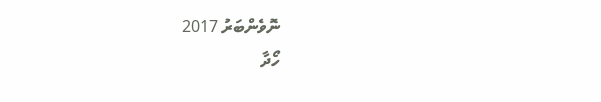ނޮވެންބަރު 2017
ހޯދާ